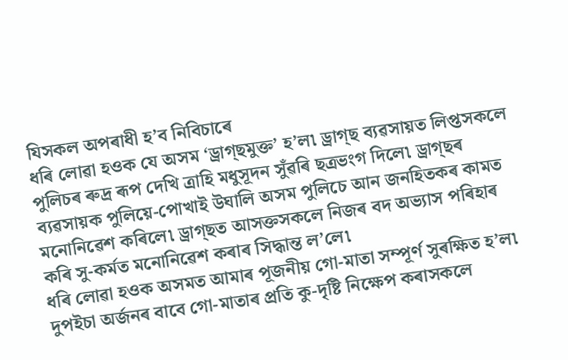যিসকল অপৰাধী হ’ব নিবিচাৰে
ধৰি লোৱা হওক যে অসম ‘ড্ৰাগ্ছমুক্ত’ হ’ল৷ ড্ৰাগ্ছ ব্যৱসায়ত লিপ্তসকলে পুলিচৰ ৰুদ্ৰ ৰূপ দেখি ত্ৰাহি মধুসূদন সুঁৱৰি ছত্ৰভংগ দিলে৷ ড্ৰাগ্ছৰ ব্যৱসায়ক পুলিয়ে-পোখাই উঘালি অসম পুলিচে আন জনহিতকৰ কামত মনোনিৱেশ কৰিলে৷ ড্ৰাগ্ছত আসক্তসকলে নিজৰ বদ অভ্যাস পৰিহাৰ কৰি সু-কৰ্মত মনোনিৱেশ কৰাৰ সিদ্ধান্ত ল’লে৷
ধৰি লোৱা হওক অসমত আমাৰ পূজনীয় গো-মাতা সম্পূৰ্ণ সুৰক্ষিত হ’ল৷ দুপইচা অৰ্জনৰ বাবে গো-মাতাৰ প্ৰতি কু-দৃষ্টি নিক্ষেপ কৰাসকলে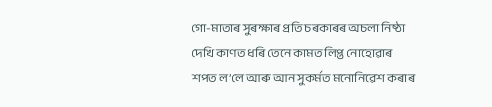গো-মাতাৰ সুৰক্ষাৰ প্ৰতি চৰকাৰৰ অচলা নিষ্ঠা দেখি কাণত ধৰি তেনে কামত লিপ্ত নোহোৱাৰ শপত ল’লে আৰু আন সুকৰ্মত মনোনিৱেশ কৰাৰ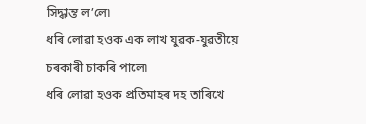সিদ্ধান্ত ল’লে৷
ধৰি লোৱা হওক এক লাখ যুৱক-যুৱতীয়ে চৰকাৰী চাকৰি পালে৷
ধৰি লোৱা হওক প্ৰতিমাহৰ দহ তাৰিখে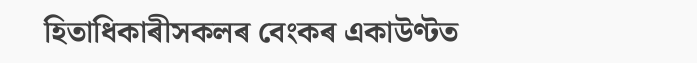হিতাধিকাৰীসকলৰ বেংকৰ একাউণ্টত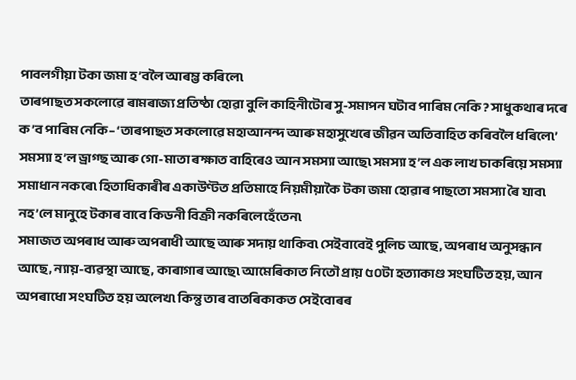পাবলগীয়া টকা জমা হ’বলৈ আৰম্ভ কৰিলে৷
তাৰপাছত সকলোৱে ৰামৰাজ্য প্ৰতিষ্ঠা হোৱা বুলি কাহিনীটোৰ সু-সমাপন ঘটাব পাৰিম নেকি? সাধুকথাৰ দৰে ক’ব পাৰিম নেকি– ‘তাৰপাছত সকলোৱে মহাআনন্দ আৰু মহাসুখেৰে জীৱন অতিবাহিত কৰিবলৈ ধৰিলে৷’
সমস্যা হ’ল ড্ৰাগ্ছ আৰু গো-মাতা ৰক্ষাত বাহিৰেও আন সমস্যা আছে৷ সমস্যা হ’ল এক লাখ চাকৰিয়ে সমস্যা সমাধান নকৰে৷ হিতাধিকাৰীৰ একাউণ্টত প্ৰতিমাহে নিয়মীয়াকৈ টকা জমা হোৱাৰ পাছতো সমস্যা ৰৈ যাব৷ নহ’লে মানুহে টকাৰ বাবে কিডনী বিক্ৰী নকৰিলেহেঁতেন৷
সমাজত অপৰাধ আৰু অপৰাধী আছে আৰু সদায় থাকিব৷ সেইবাবেই পুলিচ আছে, অপৰাধ অনুসন্ধান আছে, ন্যায়-ব্যৱস্থা আছে, কাৰাগাৰ আছে৷ আমেৰিকাত নিতৌ প্ৰায় ৫০টা হত্যাকাণ্ড সংঘটিত হয়, আন অপৰাধো সংঘটিত হয় অলেখ৷ কিন্তু তাৰ বাতৰিকাকত সেইবোৰৰ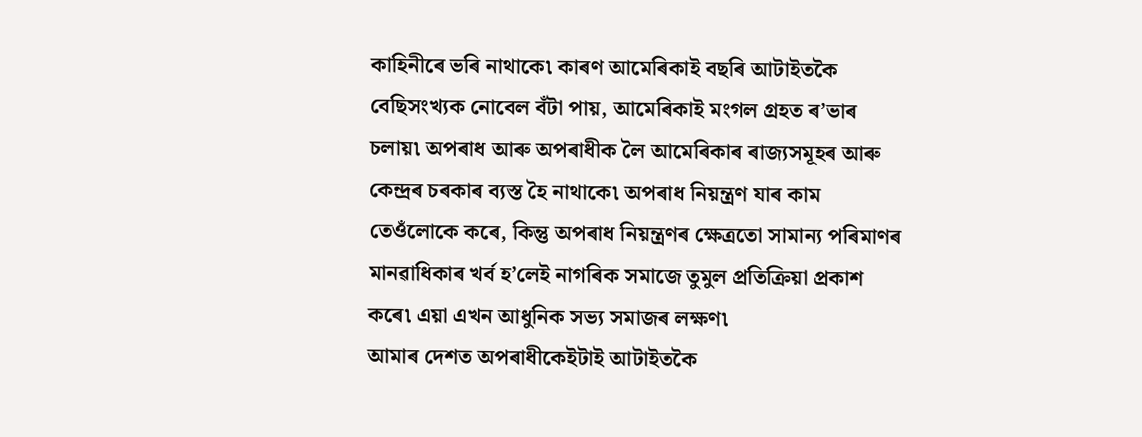কাহিনীৰে ভৰি নাথাকে৷ কাৰণ আমেৰিকাই বছৰি আটাইতকৈ বেছিসংখ্যক নোবেল বঁটা পায়, আমেৰিকাই মংগল গ্ৰহত ৰ’ভাৰ চলায়৷ অপৰাধ আৰু অপৰাধীক লৈ আমেৰিকাৰ ৰাজ্যসমূহৰ আৰু কেন্দ্ৰৰ চৰকাৰ ব্যস্ত হৈ নাথাকে৷ অপৰাধ নিয়ন্ত্ৰণ যাৰ কাম তেওঁলোকে কৰে, কিন্তু অপৰাধ নিয়ন্ত্ৰণৰ ক্ষেত্ৰতো সামান্য পৰিমাণৰ মানৱাধিকাৰ খৰ্ব হ’লেই নাগৰিক সমাজে তুমুল প্ৰতিক্ৰিয়া প্ৰকাশ কৰে৷ এয়া এখন আধুনিক সভ্য সমাজৰ লক্ষণ৷
আমাৰ দেশত অপৰাধীকেইটাই আটাইতকৈ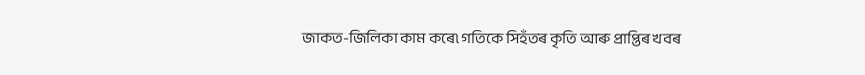জাকত-জিলিকা কাম কৰে৷ গতিকে সিহঁতৰ কৃতি আৰু প্ৰাপ্তিৰ খবৰ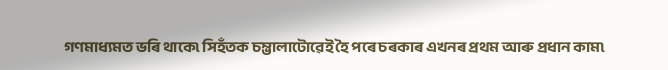গণমাধ্যমত ভৰি থাকে৷ সিহঁতক চম্ভালাটোৱেই হৈ পৰে চৰকাৰ এখনৰ প্ৰথম আৰু প্ৰধান কাম৷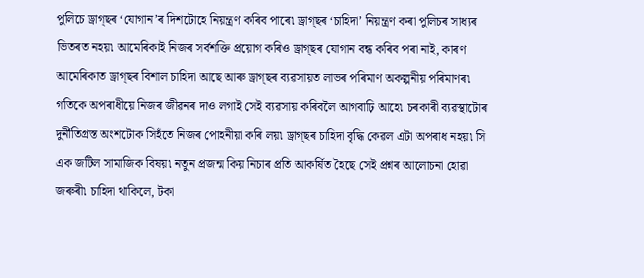পুলিচে ড্ৰাগ্ছৰ ‘যোগান’ৰ দিশটোহে নিয়ন্ত্ৰণ কৰিব পাৰে৷ ড্ৰাগ্ছৰ ‘চাহিদা’ নিয়ন্ত্ৰণ কৰা পুলিচৰ সাধ্যৰ ভিতৰত নহয়৷ আমেৰিকাই নিজৰ সৰ্বশক্তি প্ৰয়োগ কৰিও ড্ৰাগ্ছৰ যোগান বন্ধ কৰিব পৰা নাই, কাৰণ আমেৰিকাত ড্ৰাগ্ছৰ বিশাল চাহিদা আছে আৰু ড্ৰাগ্ছৰ ব্যৱসায়ত লাভৰ পৰিমাণ অকল্পনীয় পৰিমাণৰ৷ গতিকে অপৰাধীয়ে নিজৰ জীৱনৰ দাও লগাই সেই ব্যৱসায় কৰিবলৈ আগবাঢ়ি আহে৷ চৰকাৰী ব্যৱস্থাটোৰ দুৰ্নীতিগ্ৰস্ত অংশটোক সিহঁতে নিজৰ পোহনীয়া কৰি লয়৷ ড্ৰাগ্ছৰ চাহিদা বৃদ্ধি কেৱল এটা অপৰাধ নহয়৷ সি এক জটিল সামাজিক বিষয়৷ নতুন প্ৰজন্ম কিয় নিচাৰ প্ৰতি আকৰ্ষিত হৈছে সেই প্ৰশ্নৰ আলোচনা হোৱা জৰুৰী৷ চাহিদা থাকিলে, টকা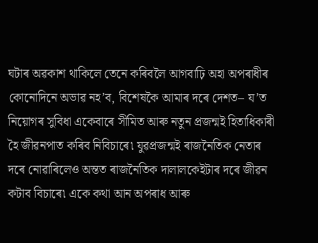ঘটাৰ অৱকাশ থাকিলে তেনে কৰিবলৈ আগবাঢ়ি অহা অপৰাধীৰ কোনোদিনে অভাৱ নহ’ব, বিশেষকৈ আমাৰ দৰে দেশত– য’ত নিয়োগৰ সুবিধা একেবাৰে সীমিত আৰু নতুন প্ৰজন্মই হিতাধিকাৰী হৈ জীৱনপাত কৰিব নিবিচাৰে৷ যুৱপ্ৰজন্মই ৰাজনৈতিক নেতাৰ দৰে নোৱাৰিলেও অন্তত ৰাজনৈতিক দালালকেইটাৰ দৰে জীৱন কটাব বিচাৰে৷ একে কথা আন অপৰাধ আৰু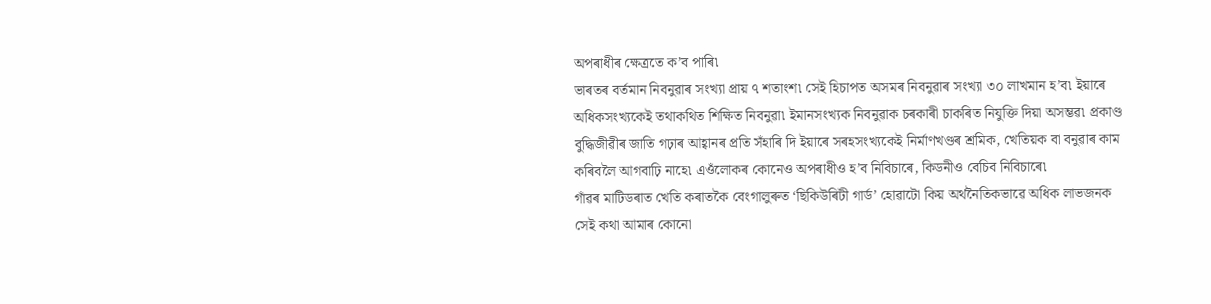অপৰাধীৰ ক্ষেত্ৰতে ক’ব পাৰি৷
ভাৰতৰ বৰ্তমান নিবনুৱাৰ সংখ্যা প্ৰায় ৭ শতাংশ৷ সেই হিচাপত অসমৰ নিবনুৱাৰ সংখ্যা ৩০ লাখমান হ’ব৷ ইয়াৰে অধিকসংখ্যকেই তথাকথিত শিক্ষিত নিবনুৱা৷ ইমানসংখ্যক নিবনুৱাক চৰকাৰী চাকৰিত নিযুক্তি দিয়া অসম্ভৱ৷ প্ৰকাণ্ড বুদ্ধিজীৱীৰ জাতি গঢ়াৰ আহ্বানৰ প্ৰতি সঁহাৰি দি ইয়াৰে সৰহসংখ্যকেই নিৰ্মাণখণ্ডৰ শ্ৰমিক, খেতিয়ক বা বনুৱাৰ কাম কৰিবলৈ আগবাঢ়ি নাহে৷ এওঁলোকৰ কোনেও অপৰাধীও হ’ব নিবিচাৰে, কিডনীও বেচিব নিবিচাৰে৷
গাঁৱৰ মাটিডৰাত খেতি কৰাতকৈ বেংগালুৰুত ‘ছিকিউৰিটী গাৰ্ড’ হোৱাটো কিয় অৰ্থনৈতিকভাৱে অধিক লাভজনক সেই কথা আমাৰ কোনো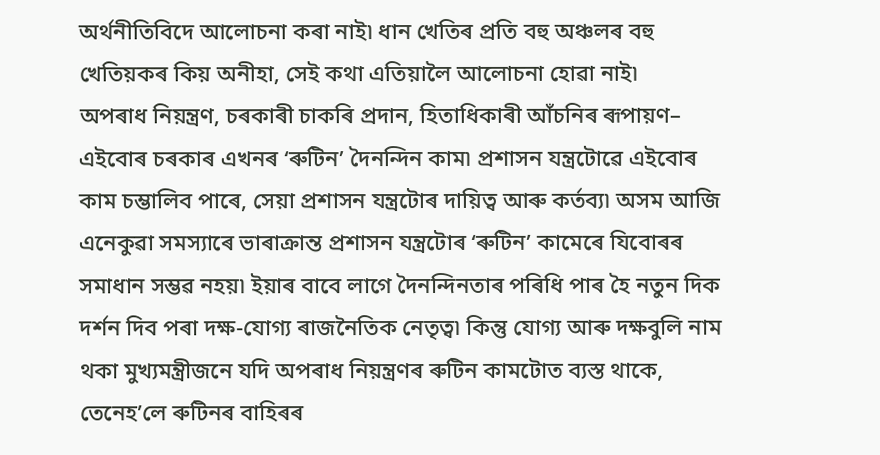অৰ্থনীতিবিদে আলোচনা কৰা নাই৷ ধান খেতিৰ প্ৰতি বহু অঞ্চলৰ বহু খেতিয়কৰ কিয় অনীহা, সেই কথা এতিয়ালৈ আলোচনা হোৱা নাই৷
অপৰাধ নিয়ন্ত্ৰণ, চৰকাৰী চাকৰি প্ৰদান, হিতাধিকাৰী আঁচনিৰ ৰূপায়ণ– এইবোৰ চৰকাৰ এখনৰ ‘ৰুটিন’ দৈনন্দিন কাম৷ প্ৰশাসন যন্ত্ৰটোৱে এইবোৰ কাম চম্ভালিব পাৰে, সেয়া প্ৰশাসন যন্ত্ৰটোৰ দায়িত্ব আৰু কৰ্তব্য৷ অসম আজি এনেকুৱা সমস্যাৰে ভাৰাক্ৰান্ত প্ৰশাসন যন্ত্ৰটোৰ ‘ৰুটিন’ কামেৰে যিবোৰৰ সমাধান সম্ভৱ নহয়৷ ইয়াৰ বাবে লাগে দৈনন্দিনতাৰ পৰিধি পাৰ হৈ নতুন দিক দৰ্শন দিব পৰা দক্ষ-যোগ্য ৰাজনৈতিক নেতৃত্ব৷ কিন্তু যোগ্য আৰু দক্ষবুলি নাম থকা মুখ্যমন্ত্ৰীজনে যদি অপৰাধ নিয়ন্ত্ৰণৰ ৰুটিন কামটোত ব্যস্ত থাকে, তেনেহ’লে ৰুটিনৰ বাহিৰৰ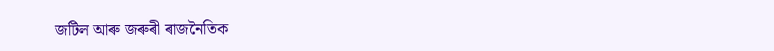জটিল আৰু জৰুৰী ৰাজনৈতিক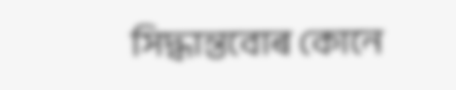সিদ্ধান্তবোৰ কোনে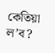কেতিয়া ল’ব?